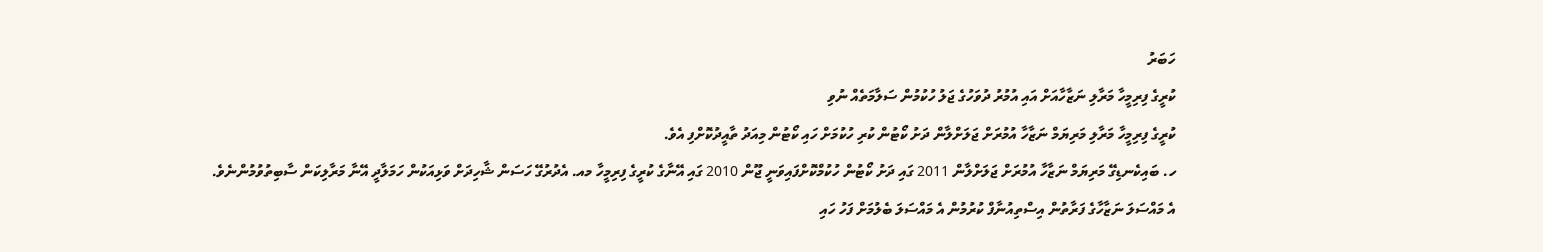ހަބަރު
ކުރީގެ ފިރިމީހާ މަރާލި ނަޒާހާއަށް އައި އުމުރު ދުވަހުގެ ޖަލު ހުކުމުން ސަލާމަތެއް ނުވި
ކުރީގެ ފިރިމީހާ މަރާލި މަރިޔަމް ނަޒާހާ އުމުރަށް ޖަލަށްލާން ދަށު ކޯޓުން ކުރި ހުކުމަށް ހައި ކޯޓުން މިއަދު ތާއީދުކޮށްފި އެވެ.
ހ. ބައިކެނޑިގޭ މަރިޔަމް ނަޒާހާ އުމުރަށް ޖަލަށްލާން 2011 ގައި ދަށު ކޯޓުން ހުކުމްކޮށްފައިވަނީ ޖޫން 2010 ގައި އޭނާގެ ކުރީގެ ފިރިމީހާ މއ. އެދުރުގޭ ހަސަން ޝާހިދަށް ވަޅިއަކުން ހަމަލާދީ އޭނާ މަރާލިކަން ސާބިތުވުމުންނެވެ.
އެ މައްސަލަ ނަޒާހާގެ ފަރާތުން އިސްތިއުނާފް ކުރުމުން އެ މައްސަލަ ބެލުމަށް ފަހު ހައި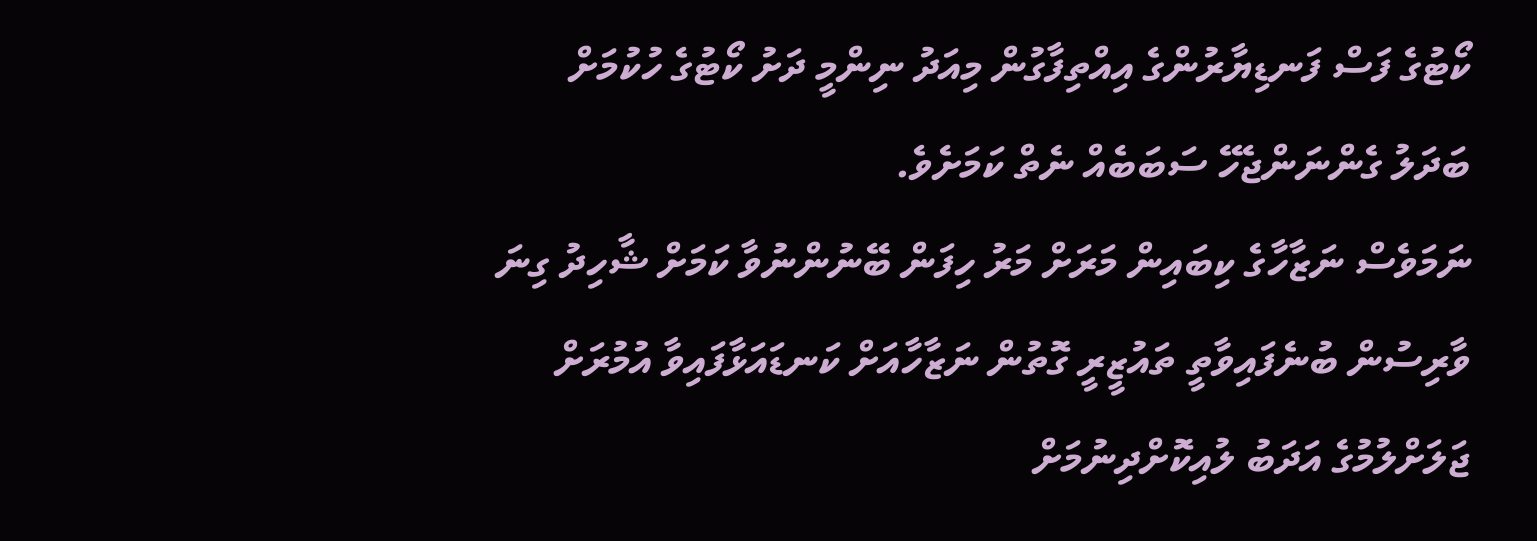ކޯޓުގެ ފަސް ފަނޑިޔާރުންގެ އިއްތިފާގުން މިއަދު ނިންމީ ދަށު ކޯޓުގެ ހުކުމަށް ބަދަލު ގެންނަންޖެހޭ ސަބަބެއް ނެތް ކަމަށެވެ.
ނަމަވެސް ނަޒާހާގެ ކިބައިން މަރަށް މަރު ހިފަން ބޭނުންނުވާ ކަމަށް ޝާހިދު ގިނަ ވާރިސުން ބުނެފައިވާތީ ތައުޒީރީ ގޮތުން ނަޒާހާއަށް ކަނޑައަޅާފައިވާ އުމުރަށް ޖަލަށްލުމުގެ އަދަބު ލުއިކޮށްދިނުމަށް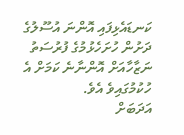ކަނޑައެޅިފައި އޮންނަ އުސޫލުގެ ދަށުން ހުށަހެޅުމުގެ ފުރުސަތު ނަޒާހާއަށް އޮންނާނެ ކަމަށް އެ ހުކުމުގައިވެ އެވެ.
އަދަބަށް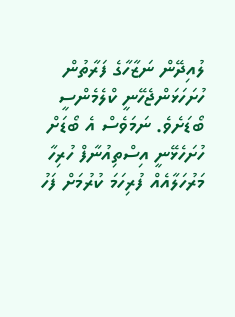ލުއިދޭން ނަޒާހާގެ ފަރާތުން ހުށަހަޅަންޖެހޭނީ ކްލެމެންސީ ބޯޑަށެވެ. ނަމަވެސް އެ ބޯޑަށް ހުށަހެޅޭނީ އިސްތިއުނާފް ހުރިހާ މަރުހަލާއެއް ފުރިހަމަ ކުރުމަށް ފަހު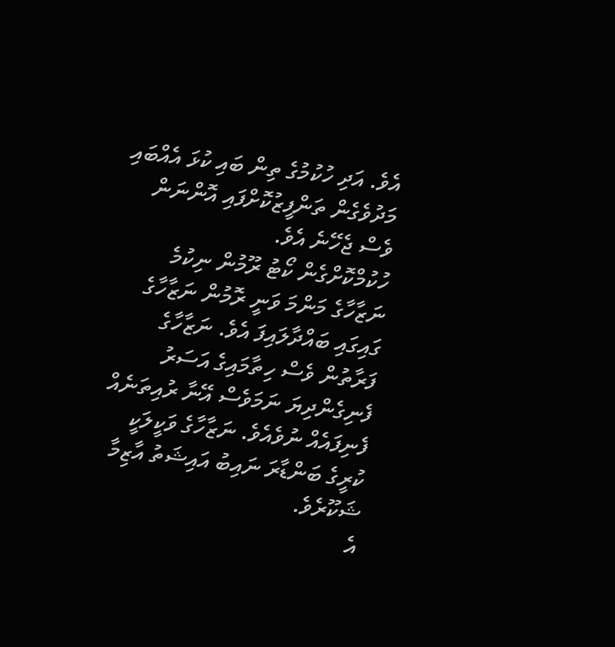އެވެ. އަދި ހުކުމުގެ ތިން ބައި ކުޅަ އެއްބައި މަދުވެގެން ތަންފީޒުކޮށްފައި އޮންނަން ވެސް ޖެހޭނެ އެވެ.
ހުކުމްކޮށްގެން ކޯޓު ރޫމުން ނިކުމެ ނަޒާހާގެ މަންމަ ވަނީ ރޮމުން ނަޒާހާގެ ގައިގައި ބައްދާލައިފަ އެވެ. ނަޒާހާގެ ފަރާތުން ވެސް ހިތާމައިގެ އަސަރު ފެނިގެންދިޔަ ނަމަވެސް އޭނާ ރުއިތަނެއް ފެނިފައެއް ނުވެއެވެ. ނަޒާހާގެ ވަކީލަކީ ކުރީގެ ބަންޑާރަ ނައިބު އައިޝަތު އާޒިމާ ޝަކޫރެވެ.
އެ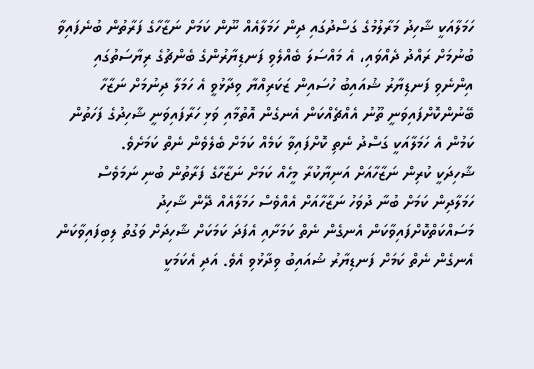ހަމަލާއަކީ ޝާހިދު މަރާލުމުގެ ގަސްދުގައި ދިން ހަމަލާއެއް ނޫން ކަމަށް ނަޒާހާގެ ފަރާތުން ބުނެފައިވާ ބުނުމަށް ރައްދު ދެއްވައި، އެ މައްސަލަ ބެއްލެވި ފަނޑިޔާރުންގެ ބެންޗުގެ ރިޔާސަތުގައި އިންނެވި ފަނޑިޔާރު ޝުއައިބު ހުސައިން ޒަކަރިއްޔާ ވިދާޅުވީ އެ ހަމަލާ ދިނުމަށް ނަޒާހާ ބޭނުންކޮށްފައިވަނީ ތޫނު އެއްޗެއްކަން އެނގެން އޮތުމާއި ވަޅި ހަރާފައިވަނީ ޝާހިދުގެ ފަހަތުން ކަމުން އެ ހަމަލާއަކީ ގަސްދު ނެތި ކޮށްފައިވާ ކަމެއް ކަމަށް ބެލެވެން ނެތް ކަމަށެވެ.
ޝާހިދަކީ ކުރިން ނަޒާހާއަށް އަނިޔާކުރާ މީހެއް ކަމަށް ނަޒާހާގެ ފަރާތުން ބުނި ނަމަވެސް ހަމަލާދިން ކަމަށް ބުނާ ދުވަހު ނަޒާހާއަށް އެއްވެސް ހަމަލާއެއް ދޭން ޝާހިދު މަސައްކަތްކޮށްފައިވާކަން އެނގެން ނެތް ކަމަށާއި އެފަދަ ކަމަކަށް ޝާހިދަށް ވަގުތު ލިބިފައިވާކަން އެނގެން ނެތް ކަމަށް ފަނޑިޔާރު ޝުއައިބު ވިދާޅުވި އެވެ. އަދި އެކަމަކީ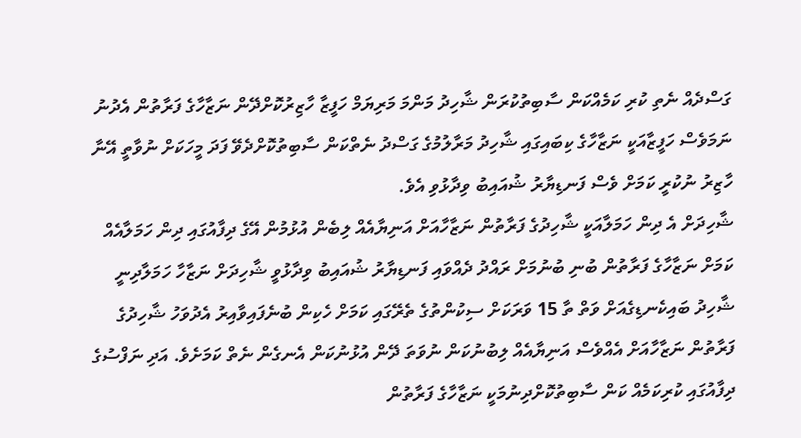ގަސްދެއް ނެތި ކުރި ކަމެއްކަން ސާބިތުކުރަން ޝާހިދު މަންމަ މަރިޔަމް ހަފީޒާ ހާޒިރުކޮށްދޭން ނަޒާހާގެ ފަރާތުން އެދުނު ނަމަވެސް ހަފީޒާއަކީ ނަޒާހާގެ ކިބައިގައި ޝާހިދު މަރާލުމުގެ ގަސްދު ނެތްކަން ސާބިތުކޮށްދެވޭ ފަދަ މީހަކަށް ނުވާތީ އޭނާ ހާޒިރު ނުކުރީ ކަމަށް ވެސް ފަނޑިޔާރު ޝުއައިބު ވިދާޅުވި އެވެ.
ޝާހިދަށް އެ ދިން ހަމަލާއަކީ ޝާހިދުގެ ފަރާތުން ނަޒާހާއަށް އަނިޔާއެއް ލިބެން އުޅުމުން އޭގެ ދިފާއުގައި ދިން ހަމަލާއެއް ކަމަށް ނަޒާހާގެ ފަރާތުން ބުނި ބުނުމަށް ރައްދު ދެއްވައި ފަނޑިޔާރު ޝުއައިބު ވިދާޅުވީ ޝާހިދަށް ނަޒާހާ ހަމަލާދިނީ ޝާހިދު ބައިކެނޑިގެއަށް ވަތް ތާ 15 ވަރަކަށް ސިކުންތުގެ ތެރޭގައި ކަމަށް ހެކިން ބުނެފައިވާއިރު އެދުވަހު ޝާހިދުގެ ފަރާތުން ނަޒާހާއަށް އެއްވެސް އަނިޔާއެއް ލިބުނުކަން ނުވަތަ ދޭން އުޅުނުކަން އެނގެން ނެތް ކަމަށެވެ. އަދި ނަފްސުގެ ދިފާއުގައި ކުރިކަމެއް ކަން ސާބިތުކޮށްދިނުމަކީ ނަޒާހާގެ ފަރާތުން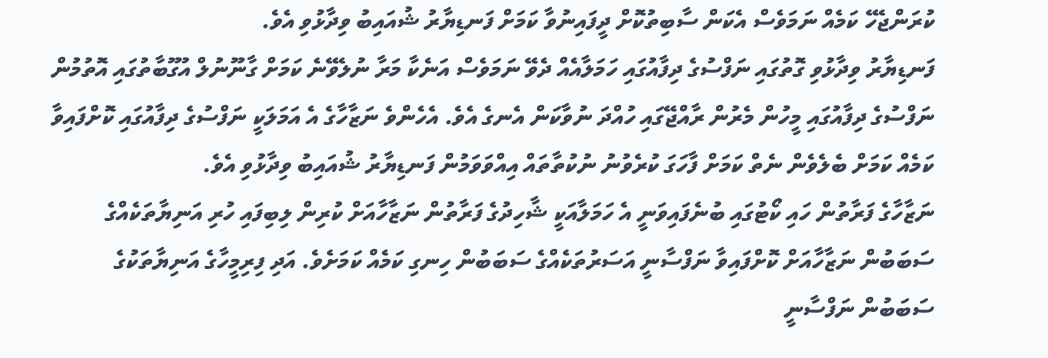ކުރަންޖެހޭ ކަމެއް ނަމަވެސް އެކަން ސާބިތުކޮށް ދީފައިނުވާ ކަމަށް ފަނޑިޔާރު ޝުއައިބު ވިދާޅުވި އެވެ.
ފަނޑިޔާރު ވިދާޅުވި ގޮތުގައި ނަފްސުގެ ދިފާއުގައި ހަމަލާއެއް ދެވޭ ނަމަވެސް އަނެކާ މަރާ ނުލެވޭނެ ކަމަށް ގާނޫނުލް އުގޫބާތުގައި އޮތުމުން ނަފްސުގެ ދިފާއުގައި މީހުން މެރުން ރާއްޖޭގައި ހުއްދަ ނުވާކަން އެނގެ އެވެ. އެހެންވެ ނަޒާހާގެ އެ އަމަލަކީ ނަފްސުގެ ދިފާއުގައި ކޮށްފައިވާ ކަމެއް ކަމަށް ބެލެވެން ނެތް ކަމަށް ފާހަގަ ކުރެވުނު ނުކުތާތައް އިއްވަވަމުން ފަނޑިޔާރު ޝުއައިބު ވިދާޅުވި އެވެ.
ނަޒާހާގެ ފަރާތުން ހައި ކޯޓުގައި ބުނެފައިވަނީ އެ ހަމަލާއަކީ ޝާހިދުގެ ފަރާތުން ނަޒާހާއަށް ކުރިން ލިބިފައި ހުރި އަނިޔާތަކެއްގެ ސަބަބުން ނަޒާހާއަށް ކޮށްފައިވާ ނަފްސާނީ އަސަރުތަކެއްގެ ސަބަބުން ހިނގި ކަމެއް ކަމަށެވެ. އަދި ފިރިމީހާގެ އަނިޔާތަކުގެ ސަބަބުން ނަފްސާނީ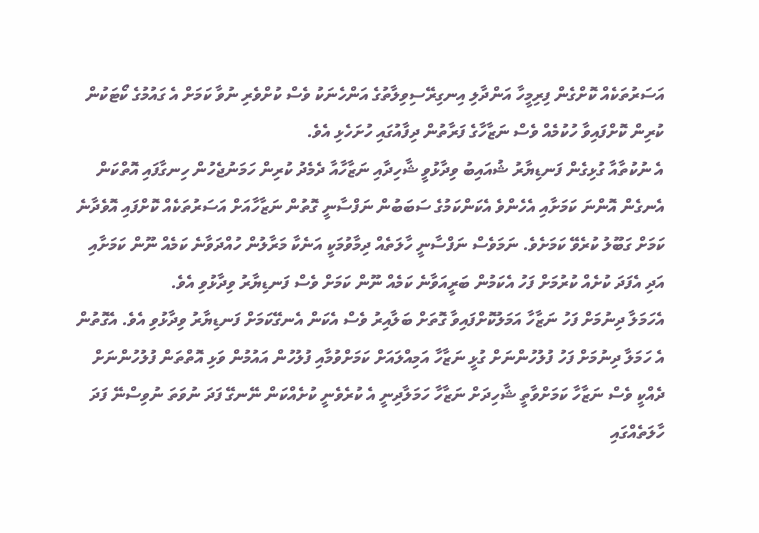އަސަރުތަކެއް ކޮށްގެން ފިރިމީހާ އަންދާލި އިނގިރޭސިވިލާތުގެ އަންހެނަކު ވެސް ކުށްވެރި ނުވާ ކަމަށް އެ ގައުމުގެ ކޯޓަކުން ކުރިން ކޮށްފައިވާ ހުކުމެއް ވެސް ނަޒާހާގެ ފަރާތުން ދިފާއުގައި ހުށަހެޅި އެވެ.
އެ ނުކުތާއާ ގުޅިގެން ފަނޑިޔާރު ޝުއައިބު ވިދާޅުވީ ޝާހިދާއި ނަޒާހާއާ ދެމެދު ކުރިން ހަމަނުޖެހުން ހިނގާފައި އޮތްކަން އެނގެން އޮންނަ ކަމަށާއި އެހެންވެ އެކަންކަމުގެ ސަބަބުން ނަފްސާނީ ގޮތުން ނަޒާހާއަށް އަސަރުތަކެއް ކޮށްފައި އޮވެދާނެ ކަމަށް ގަބޫލު ކުރެވޭ ކަމަށެވެ. ނަމަވެސް ނަފްސާނީ ހާލަތެއް ދިމާވުމަކީ އަނެކާ މަރާލުން ހުއްދަވާނެ ކަމެއް ނޫން ކަމަށާއި އަދި އެފަދަ ކުށެއް ކުރުމަށް ފަހު އެކަމުން ބަރީއަވާނެ ކަމެއް ނޫން ކަމަށް ވެސް ފަނޑިޔާރު ވިދާޅުވި އެވެ.
އެހަމަލާ ދިނުމަށް ފަހު ނަޒާހާ އަމަލުކޮށްފައިވާ ގޮތަށް ބަލާއިރު ވެސް އެކަން އެނގޭކަމަށް ފަނޑިޔާރު ވިދާޅުވި އެވެ. އެގޮތުން އެ ހަމަލާ ދިނުމަށް ފަހު ފުލުހުންނަށް ގުޅީ ނަޒާހާ އަމިއްލައަށް ކަމަށްވުމާއި ފުލުހުން އައުމުން ވަޅި އޮތްތަން ފުލުހުންނަށް ދެއްކީ ވެސް ނަޒާހާ ކަމަށްވާތީ ޝާހިދަށް ނަޒާހާ ހަމަލާދިނީ އެ ކުރެވެނީ ކުށެއްކަން ނޭނގޭ ފަދަ ނުވަތަ ނުވިސްނޭ ފަދަ ހާލަތެއްގައި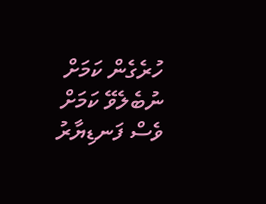ހުރެގެން ކަމަށް ނުބެލެވޭ ކަމަށް ވެސް ފަނޑިޔާރު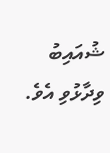ޝުއައިބު ވިދާޅުވި އެވެ.